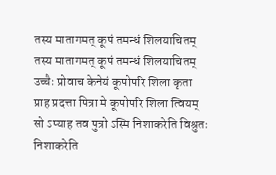तस्य मातागमत् कूपं तमन्धं शिलयाचितम्
तस्य मातागमत् कूपं तमन्धं शिलयाचितम्
उच्चैः प्रोवाच केनेयं कूपोपरि शिला कृता
प्राह प्रदत्ता पित्रा मे कूपोपरि शिला त्वियम्
सो ऽप्याह तव पुत्रो ऽस्मि निशाकरेति विश्रुतः
निशाकरेति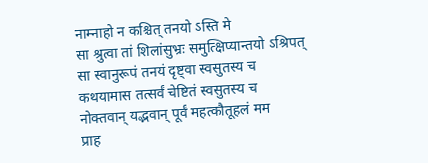नाम्नाहो न कश्चित् तनयो ऽस्ति मे
सा श्रुत्वा तां शिलांसुभ्रः समुत्क्षिप्यान्तयो ऽश्रिपत्
सा स्वानुरूपं तनयं दृष्ट्वा स्वसुतस्य च
कथयामास तत्सर्वं चेष्टितं स्वसुतस्य च
नोक्तवान् यद्भवान् पूर्वं महत्कौतूहलं मम
प्राह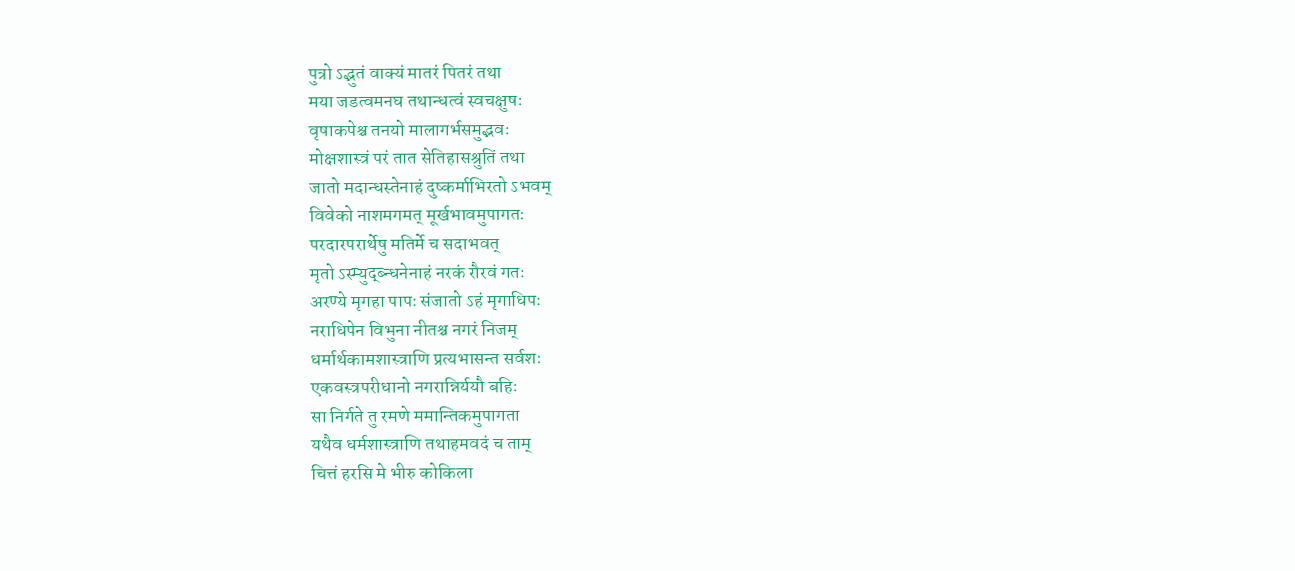पुत्रो ऽद्भुतं वाक्यं मातरं पितरं तथा
मया जडत्वमनघ तथान्धत्वं स्वचक्षुषः
वृषाकपेश्च तनयो मालागर्भसमुद्भवः
मोक्षशास्त्रं परं तात सेतिहासश्रुतिं तथा
जातो मदान्धस्तेनाहं दुष्कर्माभिरतो ऽभवम्
विवेको नाशमगमत् मूर्खभावमुपागतः
परदारपरार्थेषु मतिर्मे च सदाभवत्
मृतो ऽस्म्युद्ब्न्धनेनाहं नरकं रौरवं गतः
अरण्ये मृगहा पापः संजातो ऽहं मृगाधिपः
नराधिपेन विभुना नीतश्च नगरं निजम्
धर्मार्थकामशास्त्राणि प्रत्यभासन्त सर्वशः
एकवस्त्रपरीधानो नगरान्निर्ययौ बहिः
सा निर्गते तु रमणे ममान्तिकमुपागता
यथैव धर्मशास्त्राणि तथाहमवदं च ताम्
चित्तं हरसि मे भीरु कोकिला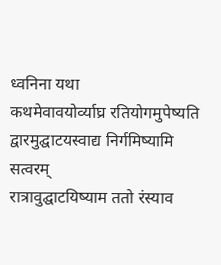ध्वनिना यथा
कथमेवावयोर्व्याघ्र रतियोगमुपेष्यति
द्वारमुद्घाटयस्वाद्य निर्गमिष्यामि सत्वरम्
रात्रावुद्घाटयिष्याम ततो रंस्याव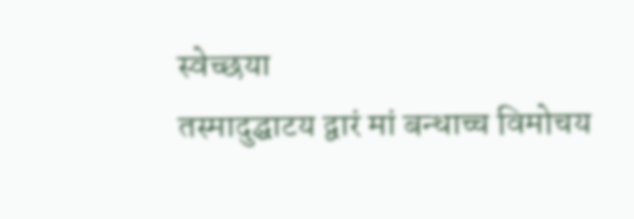स्वेच्छया
तस्मादुद्घाटय द्वारं मां बन्धाच्च विमोचय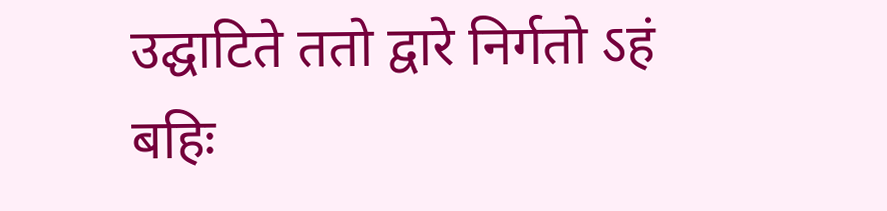उद्घाटिते ततो द्वारे निर्गतो ऽहं बहिः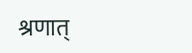श्रणात्